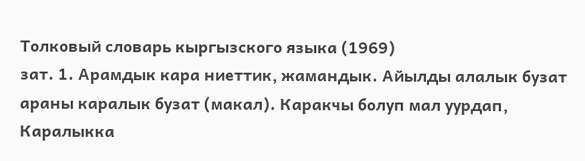Толковый словарь кыргызского языка (1969)
зат. 1. Арамдык кара ниеттик, жамандык. Айылды алалык бузат араны каралык бузат (макал). Каракчы болуп мал уурдап, Каралыкка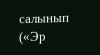салынып («Эр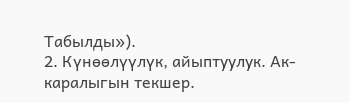Табылды»).
2. Күнөөлүүлүк, айыптуулук. Ак-каралыгын текшер.